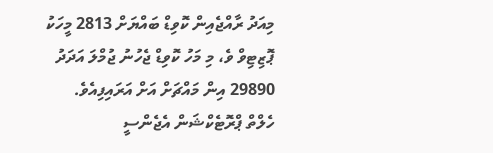މިއަދު ރާއްޖެއިން ކޮވިޑް ބައްޔަށް 2813 މީހަކު ޕޮޒިޓިވް ވެ، މި މަހު ކޮވިޑް ޖެހުނު ޖުމްލަ އަދަދު 29890 އިން މައްޗަށް އަށް އަރައިފިއެވެ.
ހެލްތް ޕްރޮޓެކްޝަން އެޖެންސީ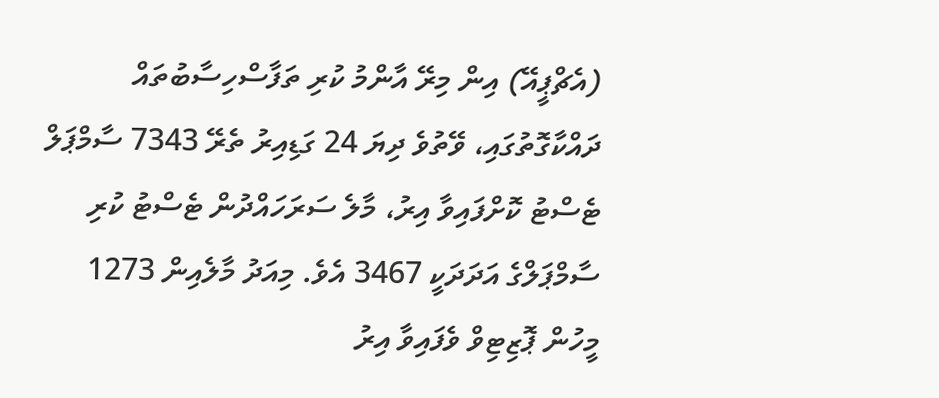(އެޗްޕީއޭ) އިން މިރޭ އާންމު ކުރި ތަފާސްހިސާބުތައް ދައްކާގޮތުގައި، ވޭތުވެ ދިޔަ 24 ގަޑިއިރު ތެރޭ 7343 ސާމްޕަލް ޓެސްޓު ކޮށްފައިވާ އިރު، މާލެ ސަރަހައްދުން ޓެސްޓު ކުރި ސާމްޕަލްގެ އަދަދަކީ 3467 އެވެ. މިއަދު މާލެއިން 1273 މީހުން ޕޮޒިޓިވް ވެފައިވާ އިރު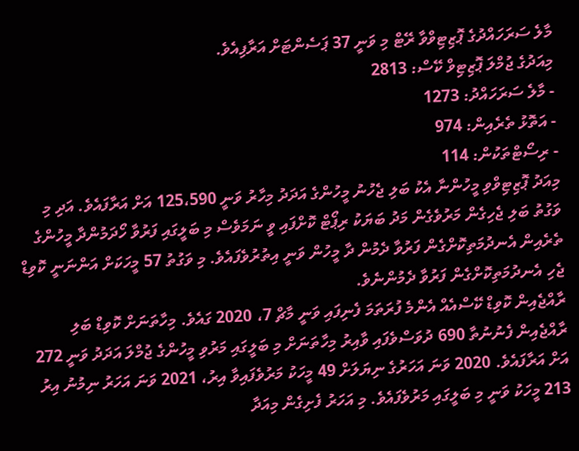މާލެ ސަރަހައްދުގެ ޕޮޒިޓިވްވާ ރޭޓް މި ވަނީ 37 ޕަސެންޓަށް އަރާފިއެވެ.
މިއަދުގެ ޖުމްލަ ޕޮޒިޓިވް ކޭސް: 2813
- މާލެ ސަރަހައްދު: 1273
- އަތޮޅު ތެރެއިން: 974
- ރިސޯޓްތަކުން: 114
މިއަދު ޕޮޒިޓިވްވި މީހުންނާ އެކު ބަލި ޖެހުނު މީހުންގެ އަދަދު މިހާރު ވަނީ 125،590 އަށް އަރާފައެވެ. އަދި މި ވަގުތު ބަލި ޖެހިގެން މަރުވެގެން މަދު ބަޔަކު ރިޕޯޓް ކޮށްފައި ވީ ނަމަވެސް މި ބަލީގައި ފަރުވާ ހޯދަމުންދާ މީހުންގެ ތެރެއިން އެނދުމަތިކޮށްގެން ފަރުވާ ދެމުން ދާ މީހުން ވަނީ އިތުރުވެފައެވެ. މި ވަގުތު 57 މީހަކަށް އަންނަނީ ކޮވިޑް ޖެހި އެނދުމަތިކޮށްގެން ފަރުވާ ދެމުންނެވެ.
ރާއްޖެއިން ކޮވިޑް ކޭސްއެއް އެންމެ ފުރަތަމަ ފެނިފައި ވަނީ މާޗް 7، 2020 ގައެވެ. މިހާތަނަށް ކޮވިޑް ބަލި ރާއްޖެއިން ފެނުނުތާ 690 ދުވަސްވެފައި ވާއިރު މިހާތަނަށް މި ބަލީގައި މަރުވި މީހުންގެ ޖުމްލަ އަދަދު ވަނީ 272 އަށް އަރާފައެވެ. 2020 ވަނަ އަހަރުގެ ނިޔަލަށް 49 މީހަކު މަރުވެފައިވާ އިރު، 2021 ވަނަ އަހަރު ނިމުނު އިރު 213 މީހަކު ވަނީ މި ބަލީގައި މަރުވެފައެވެ. މި އަހަރު ފެށިގެން މިއަދާ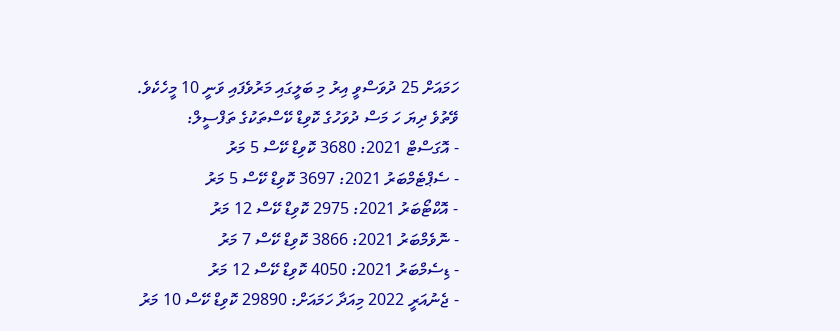ހަމައަށް 25 ދުވަސްވީ އިރު މި ބަލީގައި މަރުވެފައި ވަނީ 10 މީހެކެވެ.
ވޭތުވެ ދިޔަ ހަ މަސް ދުވަހުގެ ކޮވިޑް ކޭސްތަކުގެ ތަފްސީލް:
- އޮގަސްޓް 2021: 3680 ކޮވިޑް ކޭސް 5 މަރު
- ސެޕްޓެމްބަރު 2021: 3697 ކޮވިޑް ކޭސް 5 މަރު
- އޮކްޓޯބަރު 2021: 2975 ކޮވިޑް ކޭސް 12 މަރު
- ނޮވެމްބަރު 2021: 3866 ކޮވިޑް ކޭސް 7 މަރު
- ޑިސެމްބަރު 2021: 4050 ކޮވިޑް ކޭސް 12 މަރު
- ޖެނުއަރީ 2022 މިއަދާ ހަމައަށް: 29890 ކޮވިޑް ކޭސް 10 މަރު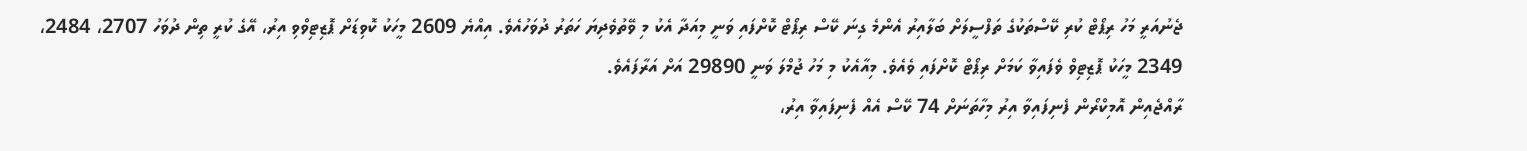ޖެނުއަރީ މަހު ރިޕޯޓް ކުރި ކޭސްތަކުގެ ތަފްސީލަށް ބަލާއިރު އެންމެ ގިނަ ކޭސް ރިޕޯޓް ކޮށްފައި ވަނީ މިއަދާ އެކު މި ވޭތުވެދިޔަ ހަތަރު ދުވަހުއެވެ. އިއްޔެ 2609 މީހަކު ކޮވިޑަށް ޕޮޒިޓިވްވި އިރު، އޭގެ ކުރީ ތިން ދުވަހު 2707، 2484، 2349 މީހަކު ޕޮޒިޓިވް ވެފައިވާ ކަމަށް ރިޕޯޓް ކޮށްފައި ވެއެވެ. މިއާއެކު މި މަހު ޖުމްލަ ވަނީ 29890 އަށް އަރާފައެވެ.
ރާއްޖެއިން އޮމިކްރޯން ފެނިފައިވާ އިރު މިހާތަނަށް 74 ކޭސް އެއް ފެނިފައިވާ އިރު،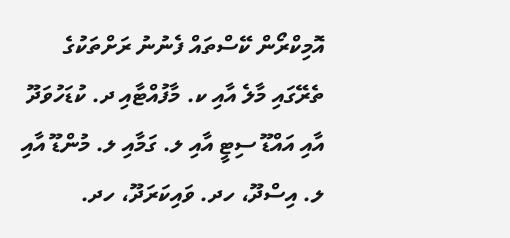އޮމިކްރޯން ކޭސްތައް ފެނުނު ރަށްތަކުގެ ތެރޭގައި މާލެ އާއި ކ. މާފުއްޓާއި ދ. ކުޑަހުވަދޫ އާއި އައްޑޫ ސިޓީ އާއި ލ. ގަމާއި ލ. މުންޑޫ އާއި ލ. އިސްދޫ، ހދ. ވައިކަރަދޫ، ހދ.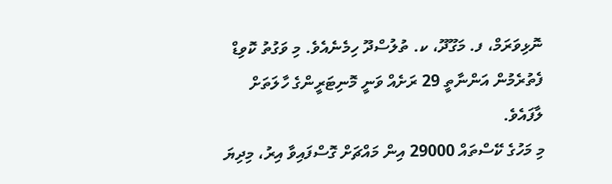ނޮޅިވަރަމް، ފ. މަގޫދޫ، ކ. ތުލުސްދޫ ހިމެނެއެވެ. މި ވަގުތު ކޮވިޑް ފެތުރެމުން އަންނާތީ 29 ރަށެއް ވަނީ މޮނިޓަރީންގެ ހާލަތަށް ލާފައެވެ.
މި މަހުގެ ކޭސްތައް 29000 އިން މައްޗަށް ގޮސްފައިވާ އިރު، މިދިޔަ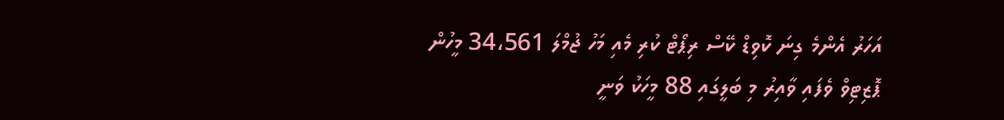އަހަރު އެންމެ ގިނަ ކޮވިޑް ކޭސް ރިޕޯޓް ކުރި މެއި މަހު ޖުމްލަ 34،561 މީހުން ޕޮޒިޓިވް ވެފައި ވާއިރު މި ބަލީގައި 88 މީހަކު ވަނީ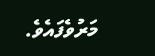މަރުވެފައެވެ.